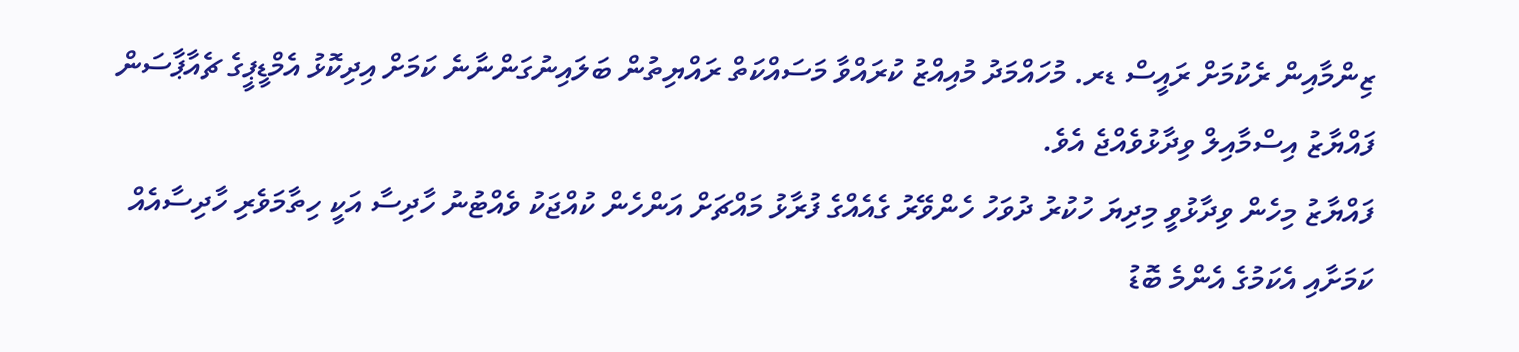ޒިންމާއިން ރެކުމަށް ރައީސް ޑރ. މުހައްމަދު މުއިއްޒު ކުރައްވާ މަސައްކަތް ރައްޔިތުން ބަލައިނުގަންނާނެ ކަމަށް އިދިކޮޅު އެމްޑީޕީގެ ޗެއާޕާސަން ފައްޔާޒު އިސްމާއިލް ވިދާޅުވެއްޖެ އެވެ.
ފައްޔާޒު މިހެން ވިދާޅުވީ މިދިޔަ ހުކުރު ދުވަހު ހެންވޭރު ގެއެއްގެ ފުރާޅު މައްޗަށް އަންހެން ކުއްޖަކު ވެއްޓުނު ހާދިސާ އަކީ ހިތާމަވެރި ހާދިސާއެއް ކަމަށާއި އެކަމުގެ އެންމެ ބޮޑު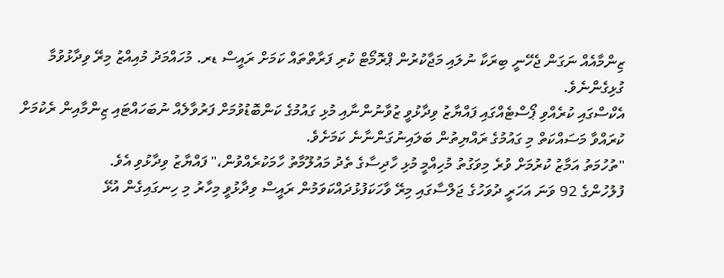ޒިންމާއެއް ނަގަން ޖެހޭނީ ބިރަކާ ނުލައި މަޖާކުރުން ޕްރޮމޯޓް ކުރި ފަރާތްތައް ކަމަށް ރައީސް ޑރ. މުހައްމަދު މުއިއްޒު މިރޭ ވިދާޅުވުމާ ގުޅިގެންނެވެ.
އެކްސްގައި ކުރެއްވި ޕޯސްޓެއްގައި ފައްޔާޒު ވިދާޅުވީ ޒުވާނުންނާއި މުޅި ގައުމުގެ ކަންބޮޑުވުމަށް ފަރުވާލެއް ނުބަހައްޓައި ޒިންމާއިން ރެކުމަށް ކުރައްވާ މަސައްކަތް މި ގައުމުގެ ރައްޔިތުން ބަލައިނުގަންނާނެ ކަމަށެވެ.
"ތުހުމަތު އަމާޒު ކުރުމަށް ވުރެ މިވަގުތު މުހިއްމީ މުޅި ހާދިސާގެ ތެދު މައުލޫމާތު ހާމަކުރެއްވުން،" ފައްޔާޒު ވިދާޅުވި އެވެ.
ފުލުހުންގެ 92 ވަނަ އަހަރީ ދުވަހުގެ ޖަލްސާގައި މިރޭ ވާހަކަފުޅުދައްކަވަމުން ރައީސް ވިދާޅުވީ މިހާރު މި ހިނގައިގެން އުޅޭ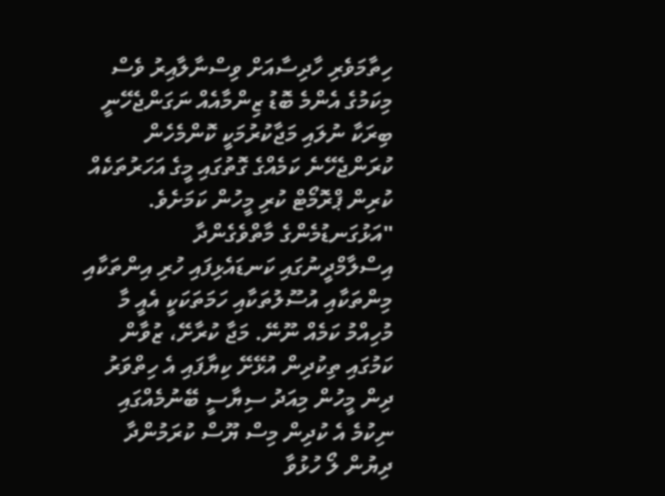ހިތާމަވެރި ހާދިސާއަށް ވިސްނާލާއިރު ވެސް މިކަމުގެ އެންމެ ބޮޑު ޒިންމާއެއް ނަގަންޖެހޭނީ ބިރަކާ ނުލައި މަޖާކުރުމަކީ ކޮންމެހެން ކުރަންޖެހޭނެ ކަމެއްގެ ގޮތުގައި މީގެ އަހަރުތަކެއް ކުރިން ޕްރޮމޯޓް ކުރި މީހުން ކަމަށެވެ.
"އަޅުގަނޑުމެންގެ މާތްވެގެންދާ އިސްލާމްދީނުގައި ކަނޑައެޅިފައި ހުރި އިންތަކާއި މިންތަކާއި އުސޫލުތަކާއި ހަމަތަކަކީ އެއީ މާ މުހިއްމު ކަމެއް ނޫނޭ. މަޖާ ކުރާށޭ، ޒުވާން ކަމުގައި ތިކުދިން އުޅޭށޭ ކިޔާފައި އެ ހިތްވަރު ދިން މީހުން މިއަދު ސިޔާސީ ބޭނުމެއްގައި ނިކުމެ އެ ކުދިން މިސް ޔޫސް ކުރަމުންދާ ދިޔުން ލޯ ހުޅުވާ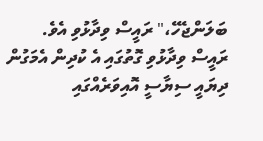ބަލަންޖެހޭ،" ރައީސް ވިދާޅުވި އެވެ.
ރައީސް ވިދާޅުވި ގޮތުގައި އެ ކުދިން އެމަގުން ދިޔައީ ސިޔާސީ އޮއިވަރެއްގައި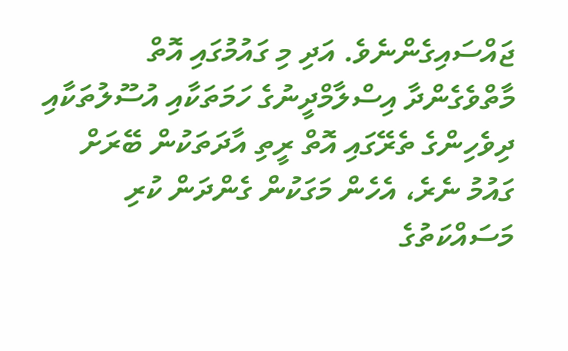ޖައްސައިގެންނެވެ. އަދި މި ގައުމުގައި އޮތް މާތްވެގެންދާ އިސްލާމްދީނުގެ ހަމަތަކާއި އުސޫލުތަކާއި ދިވެހިންގެ ތެރޭގައި އޮތް ރީތި އާދަތަކުން ބޭރަށް ގައުމު ނެރެ، އެހެން މަގަކުން ގެންދަން ކުރި މަސައްކަތުގެ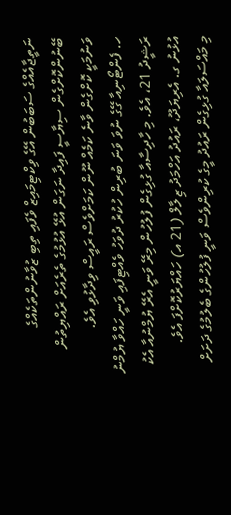ނަތީޖާއެއްގެ ސަބަބުން އޭގެ ވިކްޓިމައިޒް ވެފައި ތިބި ޒުވާނުންތަކެއްގެ ބޭނުންކޮށްގެން ސިޔާސީ ފައިދާ ނަގަން އުޅޭ އުޅުމުގެ ތެރެއަށް ރައްޔިތުން ވަނުމަކީ ކޮށްގެން ވާނެ ކަމެއް ނޫން ކަމަށްވެސް ރައީސް ވިދާޅުވި އެވެ.
ހ. ފެންޓޯނިއާ ގޭގެ ނުވަ ވަނަ ބުރިން ހުކުރު ދުވަހު ވެއްޓިފައި ވަނީ ހައްވާ ޔުމްނު ރަޝީދު 21، އެވެ. މި ހާދިސާއާ ގުޅިގެން ފުލުހުން މިރޭ ވަނީ އެރޭ ޔުމްނުއާ އެކު އުޅުނު ގ. އެރިޔަދޫ، ރައުދު އަހްމަދު ޒިލާލް (21 އ) ހައްޔަރުކޮށްފަ އެވެ.
މި މައްސަލައާ ގުޅިގެން ރައުދު މީގެ ކުރިންވެސް ވަނީ ފުލުހުންގެ ބެލުމުގެ ދަށަށް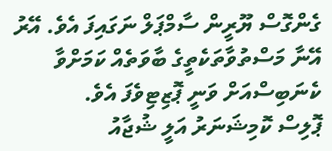ގެންގޮސް ޔޫރީން ސާމްޕަލް ނަގައިފަ އެވެ. އޭރު އޭނާ މަސްތުވާތަކެތީގެ ބާވަތެއް ކަމަށްވާ ކެނަބިސްއަށް ވަނީ ޕޮޒިޓިވެފަ އެވެ.
ޕޮލިސް ކޮމިޝަނަރު އަލީ ޝުޖާއު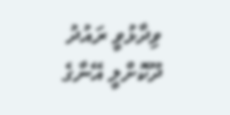ވިދާޅުވީ ރައުދު ދޫކޮށްލީ އޭނާގެ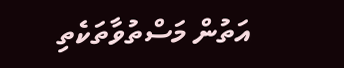އަތުން މަސްތުވާތަކެތި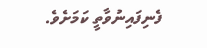ފެނިފައިނުވާތީ ކަމަށެވެ.